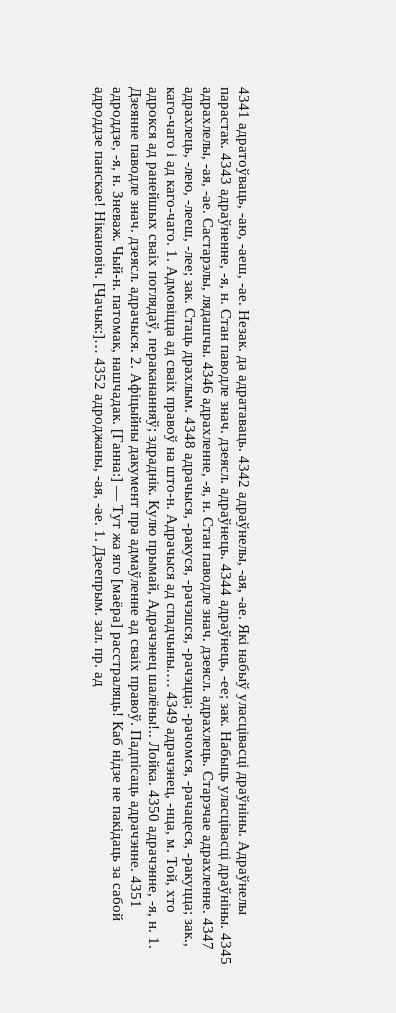4341 адратоўваць, -аю, -аеш, -ае. Незак. да адратаваць. 4342 адраўнелы, -ая, -ае. Які набыў уласцівасці драўніны. Адраўнелы парастак. 4343 адраўненне, -я, н. Стан паводле знач. дзеясл. адраўнець. 4344 адраўнець, -ее; зак. Набыць уласцівасці драўніны. 4345 адрахлелы, -ая, -ае. Састарэлы, лядашчы. 4346 адрахленне, -я, н. Стан паводле знач. дзеясл. адрахлець. Старэчае адрахленне. 4347 адрахлець, -лею, -лееш, -лее; зак. Стаць драхлым. 4348 адрачыся, -ракуся, -рачэшся, -рачэцца; -рачомся, -рачацеся, -ракуцца; зак., каго-чаго і ад каго-чаго. 1. Адмовіцца ад сваіх правоў на што-н. Адрачыся ад спадчыны.… 4349 адрачэнец, -нца, м. Той, хто адрокся ад ранейшых сваіх поглядаў, перакананняў; здраднік. Кулю прымай, Адрачэнец шалёны!.. Лойка. 4350 адрачэнне, -я, н. 1. Дзеянне паводле знач. дзеясл. адрачыся. 2. Афіцыйны дакумент пра адмаўленне ад сваіх правоў. Падпісаць адрачэнне. 4351 адроддзе, -я, н. Зневаж. Чый-н. патомак, нашчадак. [Ганна:] — Тут жа яго [маёра] расстраляць! Каб нідзе не пакідаць за сабой адроддзе панскае! Нікановіч. [Чачык:]… 4352 адроджаны, -ая, -ае. 1. Дзеепрым. зал. пр. ад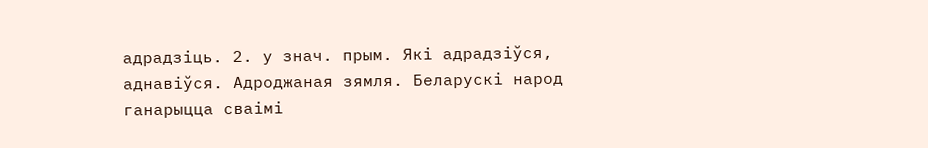адрадзіць. 2. у знач. прым. Які адрадзіўся, аднавіўся. Адроджаная зямля. Беларускі народ ганарыцца сваімі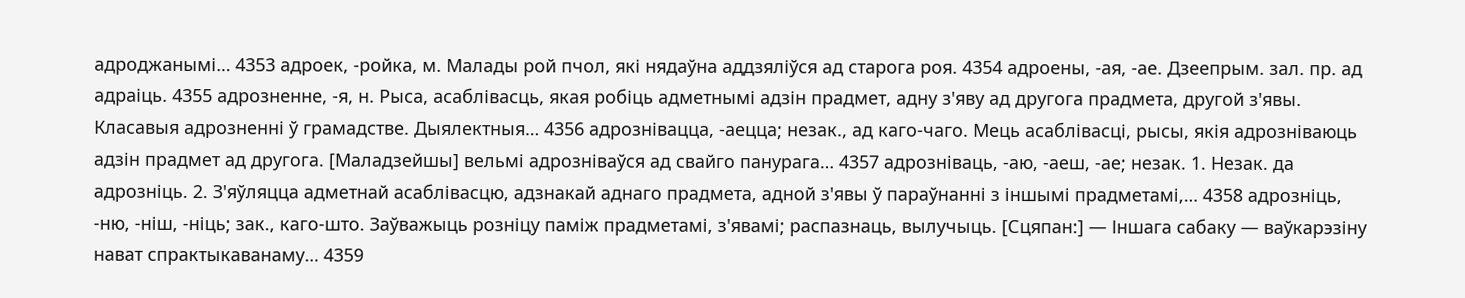адроджанымі… 4353 адроек, -ройка, м. Малады рой пчол, які нядаўна аддзяліўся ад старога роя. 4354 адроены, -ая, -ае. Дзеепрым. зал. пр. ад адраіць. 4355 адрозненне, -я, н. Рыса, асаблівасць, якая робіць адметнымі адзін прадмет, адну з'яву ад другога прадмета, другой з'явы. Класавыя адрозненні ў грамадстве. Дыялектныя… 4356 адрознівацца, -аецца; незак., ад каго-чаго. Мець асаблівасці, рысы, якія адрозніваюць адзін прадмет ад другога. [Маладзейшы] вельмі адрозніваўся ад свайго панурага… 4357 адрозніваць, -аю, -аеш, -ае; незак. 1. Незак. да адрозніць. 2. З'яўляцца адметнай асаблівасцю, адзнакай аднаго прадмета, адной з'явы ў параўнанні з іншымі прадметамі,… 4358 адрозніць, -ню, -ніш, -ніць; зак., каго-што. Заўважыць розніцу паміж прадметамі, з'явамі; распазнаць, вылучыць. [Сцяпан:] — Іншага сабаку — ваўкарэзіну нават спрактыкаванаму… 4359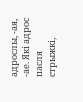адрослы, -ая, -ае. Які адрос пасля стрыжкі,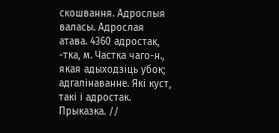скошвання. Адрослыя валасы. Адрослая атава. 4360 адростак, -тка, м. Частка чаго-н., якая адыходзіць убок; адгалінаванне. Які куст, такі і адростак. Прыказка. //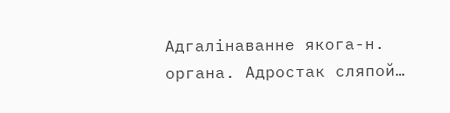Адгалінаванне якога-н. органа. Адростак сляпой…